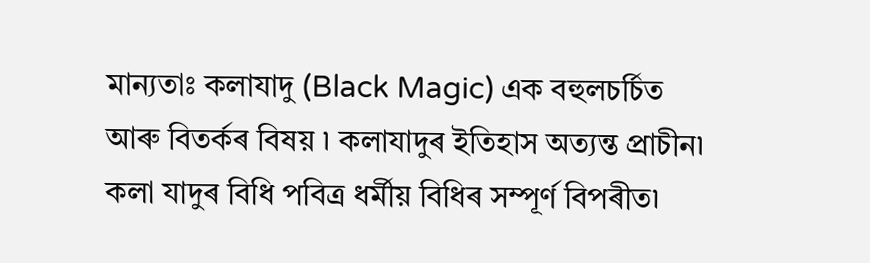মান্যতাঃ কলাযাদু (Black Magic) এক বহুলচৰ্চিত আৰু বিতৰ্কৰ বিষয় ৷ কলাযাদুৰ ইতিহাস অত্যন্ত প্ৰাচীন৷ কলা যাদুৰ বিধি পবিত্ৰ ধৰ্মীয় বিধিৰ সম্পূৰ্ণ বিপৰীত৷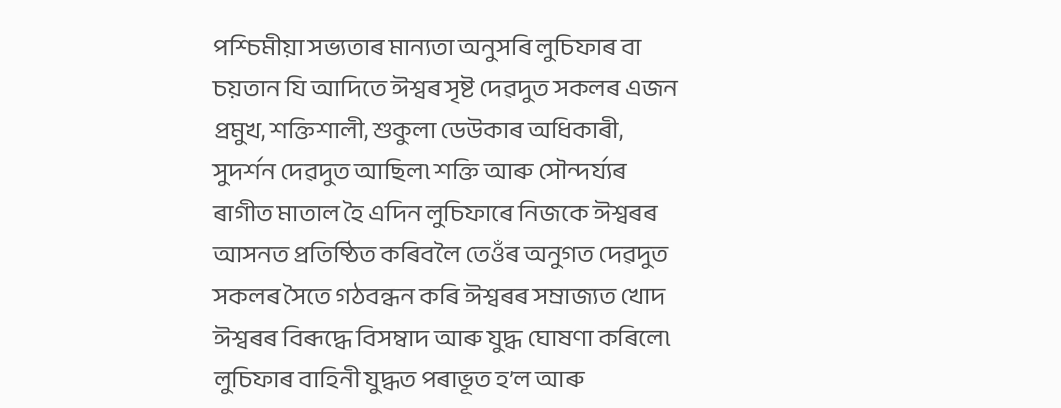পশ্চিমীয়া সভ্যতাৰ মান্যতা অনুসৰি লুচিফাৰ বা চয়তান যি আদিতে ঈশ্বৰ সৃষ্ট দেৱদুত সকলৰ এজন প্ৰমুখ, শক্তিশালী, শুকুলা ডেউকাৰ অধিকাৰী, সুদৰ্শন দেৱদুত আছিল৷ শক্তি আৰু সৌন্দৰ্য্যৰ ৰাগীত মাতাল হৈ এদিন লুচিফাৰে নিজকে ঈশ্বৰৰ আসনত প্ৰতিষ্ঠিত কৰিবলৈ তেওঁৰ অনুগত দেৱদুত সকলৰ সৈতে গঠবন্ধন কৰি ঈশ্বৰৰ সম্ৰাজ্যত খোদ ঈশ্বৰৰ বিৰূদ্ধে বিসম্বাদ আৰু যুদ্ধ ঘোষণা কৰিলে৷ লুচিফাৰ বাহিনী যুদ্ধত পৰাভূত হ’ল আৰু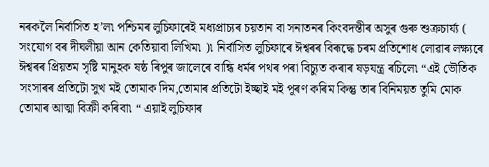নৰকলৈ নিৰ্বাসিত হ’ল৷ পশ্চিমৰ লুচিফাৰেই মধ্যপ্ৰাচ্যৰ চয়তান বা সনাতনৰ কিংবদন্তীৰ অসুৰ গুৰু শুক্ৰচাৰ্য্য ( সংযোগ বৰ দীঘলীয়া আন কেতিয়াবা লিখিম৷ )৷ নিৰ্বাসিত লুচিফাৰে ঈশ্বৰৰ বিৰূদ্ধে চৰম প্ৰতিশোধ লোৱাৰ লক্ষ্যৰে ঈশ্বৰৰ প্ৰিয়তম সৃষ্টি মানুহক ষষ্ঠ ৰিপুৰ জালেৰে বান্ধি ধৰ্মৰ পথৰ পৰা বিচ্যুত কৰাৰ ষড়যন্ত্ৰ ৰচিলে৷ “এই ভৌতিক সংসাৰৰ প্ৰতিটো সুখ মই তোমাক দিম,তোমাৰ প্ৰতিটো ইচ্ছাই মই পূৰণ কৰিম কিন্তু তাৰ বিনিময়ত তুমি মোক তোমাৰ আত্মা বিক্ৰী কৰিবা৷ “ এয়াই লুচিফাৰ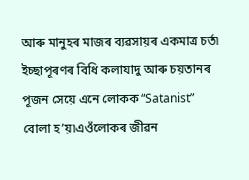আৰু মানুহৰ মাজৰ ব্যৱসায়ৰ একমাত্ৰ চৰ্ত৷ ইচ্ছাপূৰণৰ বিধি কলাযাদু আৰু চয়তানৰ পূজন সেয়ে এনে লোকক “Satanist” বোলা হ’য়৷এওঁলোকৰ জীৱন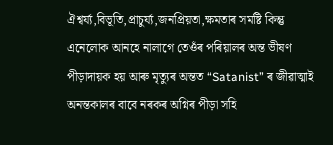ঐশ্বৰ্য্য,বিভূতি,প্ৰাচুৰ্য্য,জনপ্ৰিয়তা,ক্ষমতাৰ সমষ্টি কিন্তু এনেলোক আনহে নালাগে তেওঁৰ পৰিয়ালৰ অন্ত ভীষণ পীড়াদায়ক হয় আৰু মৃত্যুৰ অন্তত “Satanist” ৰ জীৱাত্মাই অনন্তকালৰ বাবে নৰকৰ অগ্নিৰ পীড়া সহি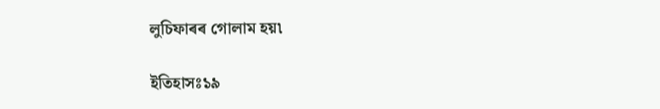লুচিফাৰৰ গোলাম হয়৷

ইতিহাসঃ১৯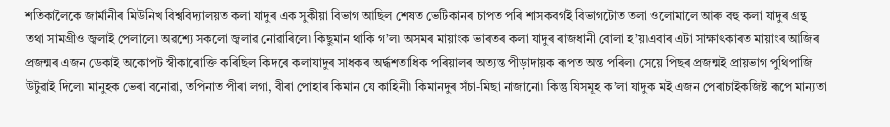শতিকালৈকে জাৰ্মানীৰ মিউনিখ বিশ্ববিদ্যালয়ত কলা যাদুৰ এক সুকীয়া বিভাগ আছিল শেষত ভেটিকানৰ চাপত পৰি শাসকবৰ্গই বিভাগটোত তলা ওলোমালে আৰু বহু কলা যাদুৰ গ্ৰন্থ তথা সামগ্ৰীও জ্বলাই পেলালে৷ অৱশ্যে সকলো জ্বলাৱ নোৱাৰিলে৷ কিছুমান থাকি গ’ল৷ অসমৰ মায়াংক ভাৰতৰ কলা যাদুৰ ৰাজধানী বোলা হ’য়৷এবাৰ এটা সাক্ষাৎকাৰত মায়াংৰ আজিৰ প্ৰজন্মৰ এজন ডেকাই অকোপট স্বীকাৰোক্তি কৰিছিল কিদৰে কলাযাদুৰ সাধকৰ অৰ্দ্ধশতাধিক পৰিয়ালৰ অত্যন্ত পীড়াদায়ক ৰূপত অন্ত পৰিল৷ সেয়ে পিছৰ প্ৰজন্মই প্ৰায়ভাগ পুথিপাজি উটুৱাই দিলে৷ মানুহক ভেৰা বনোৱা, তপিনাত পীৰা লগা, বীৰা পোহাৰ কিমান যে কাহিনী৷ কিমানদুৰ সঁচা-মিছা নাজানো৷ কিন্তু যিসমূহ ক’লা যাদুক মই এজন পেৰাচাইকজিষ্ট ৰূপে মান্যতা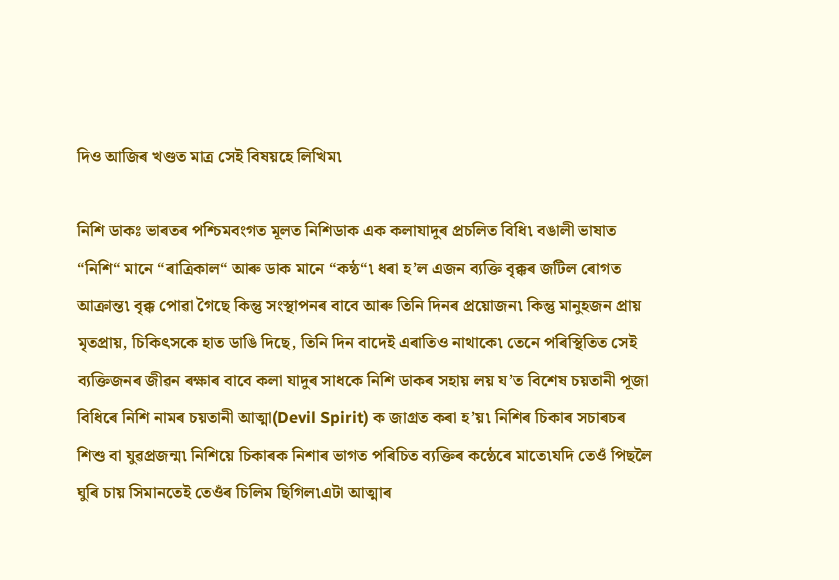দিও আজিৰ খণ্ডত মাত্ৰ সেই বিষয়হে লিখিম৷

নিশি ডাকঃ ভাৰতৰ পশ্চিমবংগত মূলত নিশিডাক এক কলাযাদুৰ প্ৰচলিত বিধি৷ বঙালী ভাষাত “নিশি“ মানে “ৰাত্ৰিকাল“ আৰু ডাক মানে “কন্ঠ“৷ ধৰা হ’ল এজন ব্যক্তি বৃক্কৰ জটিল ৰোগত আক্ৰান্ত৷ বৃক্ক পোৱা গৈছে কিন্তু সংস্থাপনৰ বাবে আৰু তিনি দিনৰ প্ৰয়োজন৷ কিন্তু মানুহজন প্ৰায় মৃতপ্ৰায়, চিকিৎসকে হাত ডাঙি দিছে, তিনি দিন বাদেই এৰাতিও নাথাকে৷ তেনে পৰিস্থিতিত সেই ব্যক্তিজনৰ জীৱন ৰক্ষাৰ বাবে কলা যাদুৰ সাধকে নিশি ডাকৰ সহায় লয় য’ত বিশেষ চয়তানী পূজা বিধিৰে নিশি নামৰ চয়তানী আত্মা(Devil Spirit) ক জাগ্ৰত কৰা হ’য়৷ নিশিৰ চিকাৰ সচাৰচৰ শিশু বা যুৱপ্ৰজন্ম৷ নিশিয়ে চিকাৰক নিশাৰ ভাগত পৰিচিত ব্যক্তিৰ কন্ঠেৰে মাতে৷যদি তেওঁ পিছলৈ ঘুৰি চায় সিমানতেই তেওঁৰ চিলিম ছিগিল৷এটা আত্মাৰ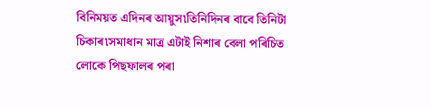বিনিময়ত এদিনৰ আয়ুস৷তিনিদিনৰ বাবে তিনিটা চিকাৰ৷সমাধান মাত্ৰ এটাই নিশাৰ বেলা পৰিচিত লোকে পিছফালৰ পৰা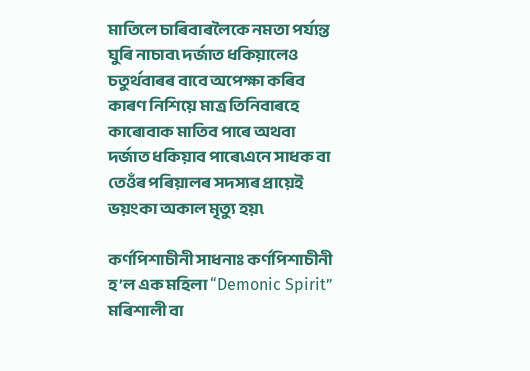মাতিলে চাৰিবাৰলৈকে নমতা পৰ্য্যন্ত ঘুৰি নাচাব৷ দৰ্জাত ধকিয়ালেও চতুৰ্থবাৰৰ বাবে অপেক্ষা কৰিব কাৰণ নিশিয়ে মাত্ৰ তিনিবাৰহে কাৰোবাক মাতিব পাৰে অথবা দৰ্জাত ধকিয়াব পাৰে৷এনে সাধক বা তেওঁৰ পৰিয়ালৰ সদস্যৰ প্ৰায়েই ভয়ংকা অকাল মৃত্যু হয়৷

কৰ্ণপিশাচীনী সাধনাঃ কৰ্ণপিশাচীনী হ’ল এক মহিলা “Demonic Spirit” মৰিশালী বা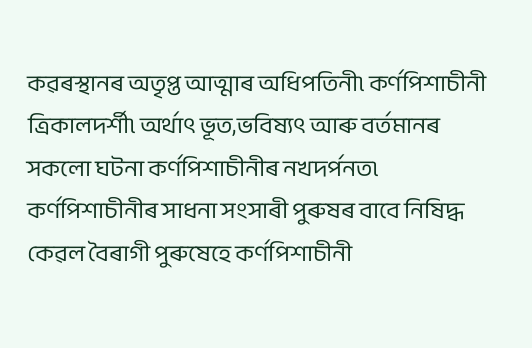কৱৰস্থানৰ অতৃপ্ত আত্মাৰ অধিপতিনী৷ কৰ্ণপিশাচীনী ত্ৰিকালদৰ্শী৷ অৰ্থাৎ ভূত,ভবিষ্যৎ আৰু বৰ্তমানৰ সকলো ঘটনা কৰ্ণপিশাচীনীৰ নখদৰ্পনত৷ কৰ্ণপিশাচীনীৰ সাধনা সংসাৰী পুৰুষৰ বাবে নিষিদ্ধ কেৱল বৈৰাগী পুৰুষেহে কৰ্ণপিশাচীনী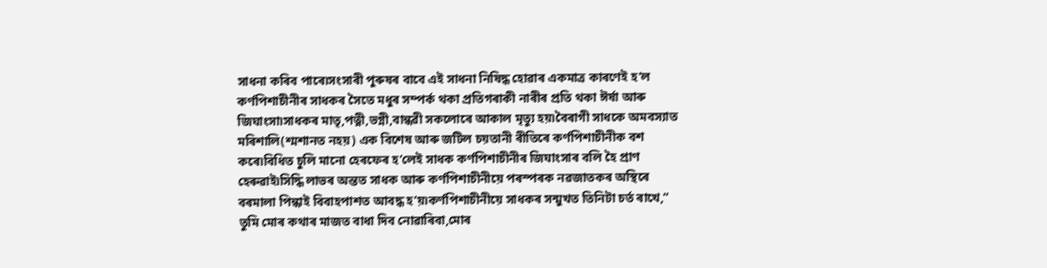সাধনা কৰিব পাৰে৷সংসাৰী পুৰুষৰ বাবে এই সাধনা নিষিদ্ধ হোৱাৰ একমাত্ৰ কাৰণেই হ’ল কৰ্ণপিশাচীনীৰ সাধকৰ সৈতে মধুৰ সম্পৰ্ক থকা প্ৰতিগৰাকী নাৰীৰ প্ৰতি থকা ঈৰ্ষা আৰু জিঘাংসা৷সাধকৰ মাতৃ,পত্নী,ভগ্নী,বান্ধৱী সকলোৰে আকাল মৃত্যু হয়৷বৈৰাগী সাধকে অমবস্যাত মৰিশালি(শ্মশানত নহয়) এক বিশেষ আৰু জটিল চয়তানী ৰীতিৰে কৰ্ণপিশাচীনীক বশ কৰে৷বিধিত চুলি মানো হেৰফেৰ হ’লেই সাধক কৰ্ণপিশাচীনীৰ জিঘাংসাৰ বলি হৈ প্ৰাণ হেৰুৱাই৷সিদ্ধি লাভৰ অন্তত সাধক আৰু কৰ্ণপিশাচীনীয়ে পৰস্পৰক নৱজাতকৰ অস্থিৰে বৰমালা পিন্ধাই বিবাহপাশত আবদ্ধ হ’য়৷কৰ্ণপিশাচীনীয়ে সাধকৰ সন্মুখত তিনিটা চৰ্ত ৰাখে,” তুমি মোৰ কথাৰ মাজত বাধা দিব নোৱাৰিবা,মোৰ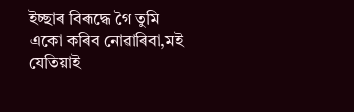ইচ্ছাৰ বিৰূদ্ধে গৈ তুমি একো কৰিব নোৱাৰিবা,মই যেতিয়াই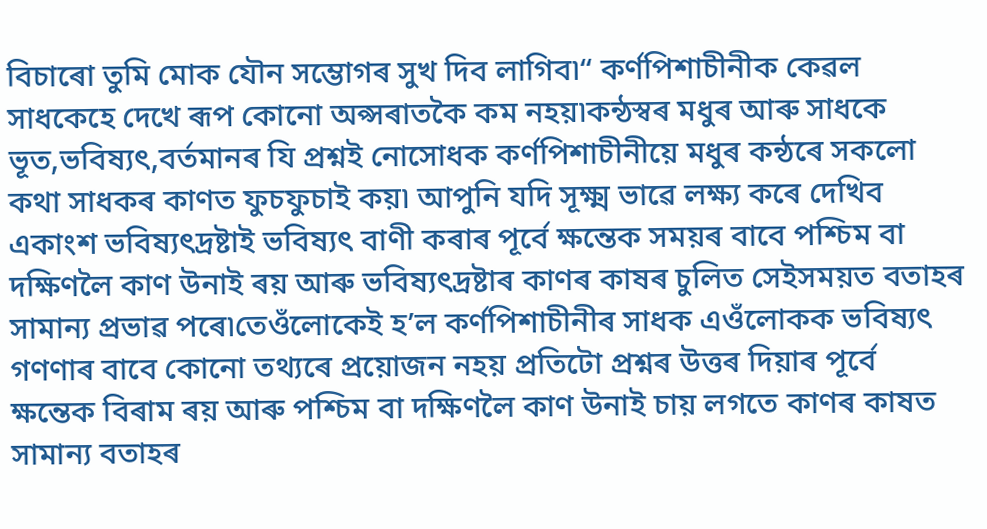বিচাৰো তুমি মোক যৌন সম্ভোগৰ সুখ দিব লাগিব৷“ কৰ্ণপিশাচীনীক কেৱল সাধকেহে দেখে ৰূপ কোনো অপ্সৰাতকৈ কম নহয়৷কন্ঠস্বৰ মধুৰ আৰু সাধকে ভূত,ভবিষ্যৎ,বৰ্তমানৰ যি প্ৰশ্নই নোসোধক কৰ্ণপিশাচীনীয়ে মধুৰ কন্ঠৰে সকলো কথা সাধকৰ কাণত ফুচফুচাই কয়৷ আপুনি যদি সূক্ষ্ম ভাৱে লক্ষ্য কৰে দেখিব একাংশ ভবিষ্যৎদ্ৰষ্টাই ভবিষ্যৎ বাণী কৰাৰ পূৰ্বে ক্ষন্তেক সময়ৰ বাবে পশ্চিম বা দক্ষিণলৈ কাণ উনাই ৰয় আৰু ভবিষ্যৎদ্ৰষ্টাৰ কাণৰ কাষৰ চুলিত সেইসময়ত বতাহৰ সামান্য প্ৰভাৱ পৰে৷তেওঁলোকেই হ’ল কৰ্ণপিশাচীনীৰ সাধক এওঁলোকক ভবিষ্যৎ গণণাৰ বাবে কোনো তথ্যৰে প্ৰয়োজন নহয় প্ৰতিটো প্ৰশ্নৰ উত্তৰ দিয়াৰ পূৰ্বে ক্ষন্তেক বিৰাম ৰয় আৰু পশ্চিম বা দক্ষিণলৈ কাণ উনাই চায় লগতে কাণৰ কাষত সামান্য বতাহৰ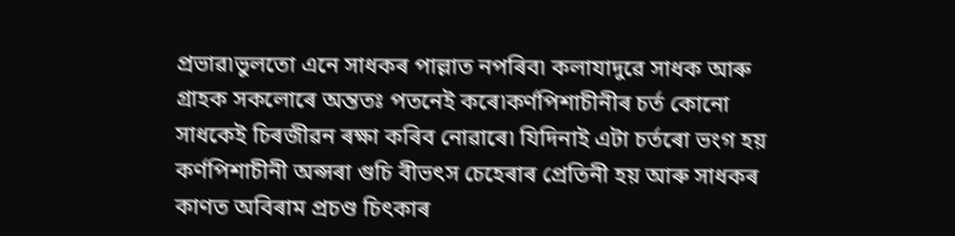প্ৰভাৱ৷ভুলতো এনে সাধকৰ পাল্লাত নপৰিব৷ কলাযাদুৱে সাধক আৰু গ্ৰাহক সকলোৰে অন্ততঃ পতনেই কৰে৷কৰ্ণপিশাচীনীৰ চৰ্ত কোনো সাধকেই চিৰজীৱন ৰক্ষা কৰিব নোৱাৰে৷ যিদিনাই এটা চৰ্তৰো ভংগ হয় কৰ্ণপিশাচীনী অপ্সৰা গুচি বীভৎস চেহেৰাৰ প্ৰেতিনী হয় আৰু সাধকৰ কাণত অবিৰাম প্ৰচণ্ড চিৎকাৰ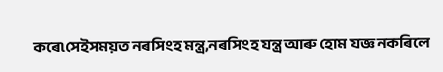কৰে৷সেইসময়ত নৰসিংহ মন্ত্ৰ,নৰসিংহ যন্ত্ৰ আৰু হোম যজ্ঞ নকৰিলে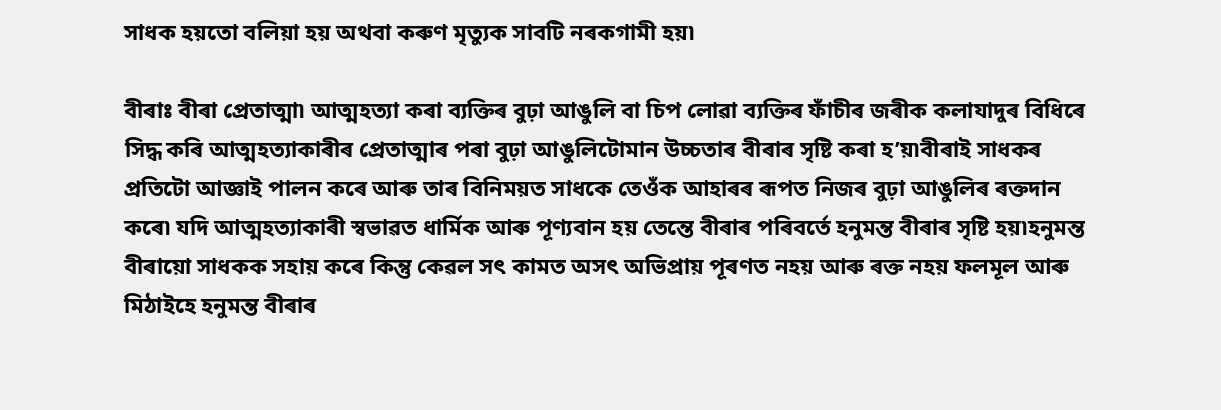সাধক হয়তো বলিয়া হয় অথবা কৰুণ মৃত্যুক সাবটি নৰকগামী হয়৷

বীৰাঃ বীৰা প্ৰেতাত্মা৷ আত্মহত্যা কৰা ব্যক্তিৰ বুঢ়া আঙুলি বা চিপ লোৱা ব্যক্তিৰ ফাঁচীৰ জৰীক কলাযাদুৰ বিধিৰে সিদ্ধ কৰি আত্মহত্যাকাৰীৰ প্ৰেতাত্মাৰ পৰা বুঢ়া আঙুলিটোমান উচ্চতাৰ বীৰাৰ সৃষ্টি কৰা হ’য়৷বীৰাই সাধকৰ প্ৰতিটো আজ্ঞাই পালন কৰে আৰু তাৰ বিনিময়ত সাধকে তেওঁক আহাৰৰ ৰূপত নিজৰ বুঢ়া আঙুলিৰ ৰক্তদান কৰে৷ যদি আত্মহত্যাকাৰী স্বভাৱত ধাৰ্মিক আৰু পূণ্যবান হয় তেন্তে বীৰাৰ পৰিবৰ্তে হনুমন্ত বীৰাৰ সৃষ্টি হয়৷হনুমন্ত বীৰায়ো সাধকক সহায় কৰে কিন্তু কেৱল সৎ কামত অসৎ অভিপ্ৰায় পূৰণত নহয় আৰু ৰক্ত নহয় ফলমূল আৰু মিঠাইহে হনুমন্ত বীৰাৰ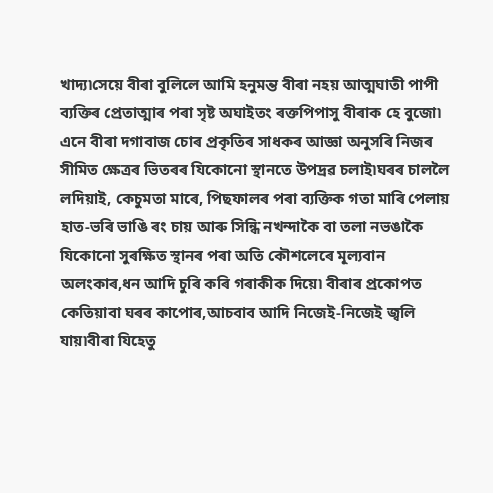খাদ্য৷সেয়ে বীৰা বুলিলে আমি হনুমন্ত বীৰা নহয় আত্মঘাতী পাপী ব্যক্তিৰ প্ৰেতাত্মাৰ পৰা সৃষ্ট অঘাইতং ৰক্তপিপাসু বীৰাক হে বুজো৷ এনে বীৰা দগাবাজ চোৰ প্ৰকৃতিৰ সাধকৰ আজ্ঞা অনুসৰি নিজৰ সীমিত ক্ষেত্ৰৰ ভিতৰৰ যিকোনো স্থানতে উপদ্ৰৱ চলাই৷ঘৰৰ চাললৈ লদিয়াই, কেচুমতা মাৰে, পিছফালৰ পৰা ব্যক্তিক গতা মাৰি পেলায় হাত-ভৰি ভাঙি ৰং চায় আৰু সিন্ধি নখন্দাকৈ বা তলা নভঙাকৈ যিকোনো সুৰক্ষিত স্থানৰ পৰা অতি কৌশলেৰে মূল্যবান অলংকাৰ,ধন আদি চুৰি কৰি গৰাকীক দিয়ে৷ বীৰাৰ প্ৰকোপত কেতিয়াবা ঘৰৰ কাপোৰ,আচবাব আদি নিজেই-নিজেই জ্বলি যায়৷বীৰা যিহেতু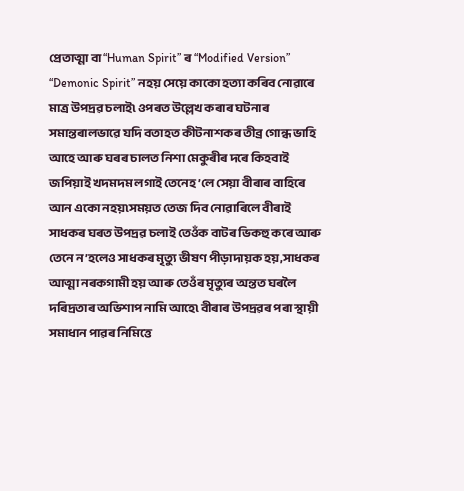প্ৰেতাত্মা বা “Human Spirit” ৰ “Modified Version” “Demonic Spirit” নহয় সেয়ে কাকো হত্যা কৰিব নোৱাৰে মাত্ৰ উপদ্ৰৱ চলাই৷ ওপৰত উল্লেখ কৰাৰ ঘটনাৰ সমান্তৰালভাৱে যদি বতাহত কীটনাশকৰ তীব্ৰ গোন্ধ ভাহি আহে আৰু ঘৰৰ চালত নিশা মেকুৰীৰ দৰে কিহবাই জপিয়াই খদমদম লগাই তেনেহ’লে সেয়া বীৰাৰ বাহিৰে আন একো নহয়৷সময়ত তেজ দিব নোৱাৰিলে বীৰাই সাধকৰ ঘৰত উপদ্ৰৱ চলাই তেওঁক বাটৰ ভিকহু কৰে আৰু তেনে ন’হলেও সাধকৰ মৃত্যু ভীষণ পীড়াদায়ক হয়,সাধকৰ আত্মা নৰকগামী হয় আৰু তেওঁৰ মৃত্যুৰ অন্তত ঘৰলৈ দৰিদ্ৰতাৰ অভিশাপ নামি আহে৷ বীৰাৰ উপদ্ৰৱৰ পৰা স্থায়ী সমাধান পাৱৰ নিমিত্তে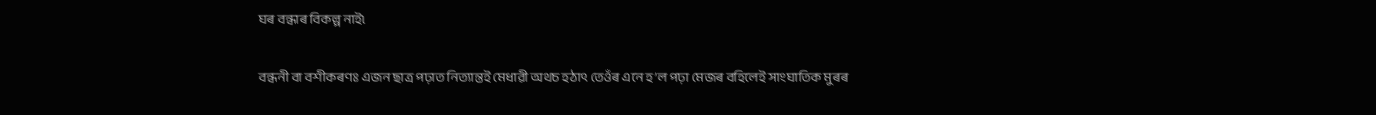ঘৰ বন্ধাৰ বিকল্প নাই৷

বন্ধনী বা বশীকৰণঃ এজন ছাত্ৰ পঢ়াত নিত্যান্তই মেধাৱী অথচ হঠাৎ তেওঁৰ এনে হ’ল পঢ়া মেজৰ বহিলেই সাংঘাতিক মুৰৰ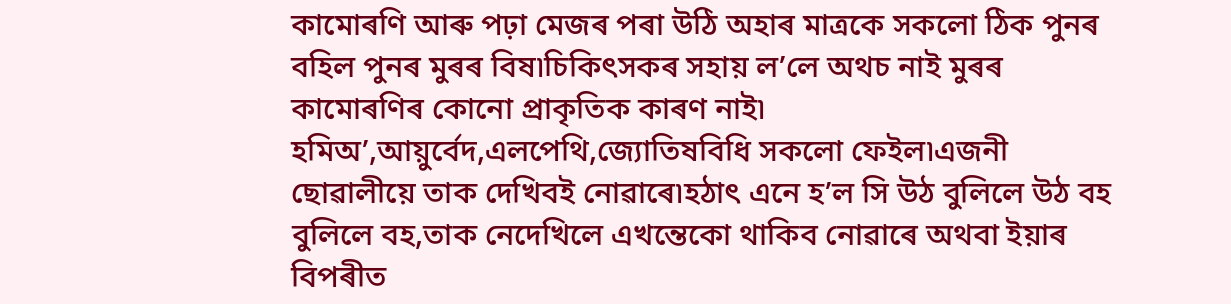কামোৰণি আৰু পঢ়া মেজৰ পৰা উঠি অহাৰ মাত্ৰকে সকলো ঠিক পুনৰ বহিল পুনৰ মুৰৰ বিষ৷চিকিৎসকৰ সহায় ল’লে অথচ নাই মুৰৰ কামোৰণিৰ কোনো প্ৰাকৃতিক কাৰণ নাই৷ হমিঅ’,আয়ুৰ্বেদ,এলপেথি,জ্যোতিষবিধি সকলো ফেইল৷এজনী ছোৱালীয়ে তাক দেখিবই নোৱাৰে৷হঠাৎ এনে হ’ল সি উঠ বুলিলে উঠ বহ বুলিলে বহ,তাক নেদেখিলে এখন্তেকো থাকিব নোৱাৰে অথবা ইয়াৰ বিপৰীত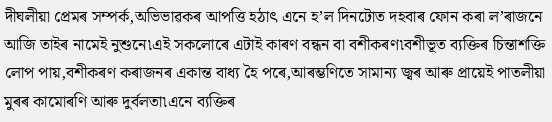দীঘলীয়া প্ৰেমৰ সম্পৰ্ক,অভিভাৱকৰ আপত্তি হঠাৎ এনে হ’ল দিনটোত দহবাৰ ফোন কৰা ল’ৰাজনে আজি তাইৰ নামেই নুশুনে৷এই সকলোৰে এটাই কাৰণ বন্ধন বা বশীকৰণ৷বশীভূত ব্যক্তিৰ চিন্তাশক্তি লোপ পায়,বশীকৰণ কৰাজনৰ একান্ত বাধ্য হৈ পৰে,আৰম্ভণিতে সামান্য জ্বৰ আৰু প্ৰায়েই পাতলীয়া মুৰৰ কামোৰণি আৰু দুৰ্বলতা৷এনে ব্যক্তিৰ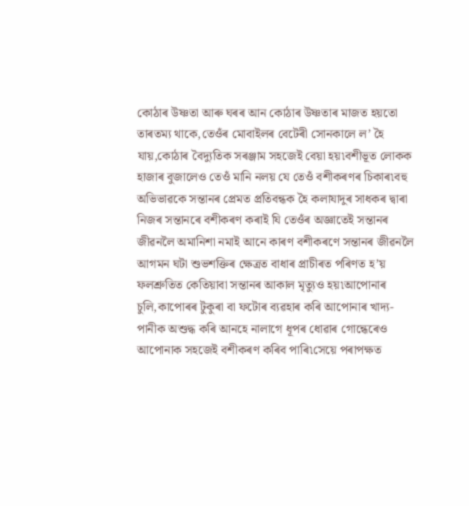কোঠাৰ উষ্ণতা আৰু ঘৰৰ আন কোঠাৰ উষ্ণতাৰ মাজত হয়তো তাৰতম্য থাকে,তেওঁৰ মোবাইলৰ বেটেৰী সোনকালে ল’ হৈ যায়,কোঠাৰ বৈদ্যুতিক সৰঞ্জাম সহজেই বেয়া হয়৷বশীভূত লোকক হাজাৰ বুজালেও তেওঁ মানি নলয় যে তেওঁ বশীকৰণৰ চিকাৰ৷বহু অভিভাৱকে সন্তানৰ প্ৰেমত প্ৰতিবন্ধক হৈ কলাযাদুৰ সাধকৰ দ্বাৰা নিজৰ সন্তানৰে বশীকৰণ কৰাই যি তেওঁৰ অজ্ঞাতেই সন্তানৰ জীৱনলৈ অমানিশা নমাই আনে কাৰণ বশীকৰণে সন্তানৰ জীৱনলৈ আগমন ঘটা শুভশক্তিৰ ক্ষেত্ৰত বাধাৰ প্ৰাচীৰত পৰিণত হ’য় ফলশ্ৰুতিত কেতিয়াবা সন্তানৰ আকাল মৃত্যুও হয়৷আপোনাৰ চুলি,কাপোৰৰ টুকুৰা বা ফটোৰ ব্যৱহাৰ কৰি আপোনাৰ খাদ্য-পানীক অশুদ্ধ কৰি আনহে নালাগে ধূপৰ ধোৱাৰ গোন্ধেৰেও আপোনাক সহজেই বশীকৰণ কৰিব পাৰি৷সেয়ে পৰাপক্ষত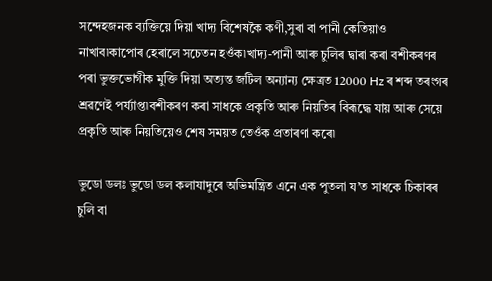সন্দেহজনক ব্যক্তিয়ে দিয়া খাদ্য বিশেষকৈ কণী,সুৰা বা পানী কেতিয়াও নাখাব৷কাপোৰ হেৰালে সচেতন হওঁক৷খাদ্য-পানী আৰু চুলিৰ দ্বাৰা কৰা বশীকৰণৰ পৰা ভুক্তভোগীক মুক্তি দিয়া অত্যন্ত জটিল অন্যান্য ক্ষেত্ৰত 12000 Hz ৰ শব্দ তৰংগৰ শ্ৰৱণেই পৰ্য্যাপ্ত৷বশীকৰণ কৰা সাধকে প্ৰকৃতি আৰু নিয়তিৰ বিৰূদ্ধে যায় আৰু সেয়ে প্ৰকৃতি আৰু নিয়তিয়েও শেষ সময়ত তেওঁক প্ৰতাৰণা কৰে৷

ভুডো ডলঃ ভুডো ডল কলাযাদুৰে অভিমন্ত্ৰিত এনে এক পুতলা য’ত সাধকে চিকাৰৰ চুলি বা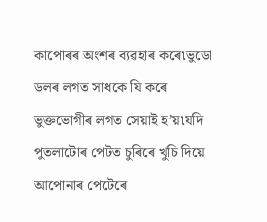কাপোৰৰ অংশৰ ব্যৱহাৰ কৰে৷ভুডো ডলৰ লগত সাধকে যি কৰে ভুক্তভোগীৰ লগত সেয়াই হ’য়৷যদি পুতলাটোৰ পেটত চুৰিৰে খুচি দিয়ে আপোনাৰ পেটেৰে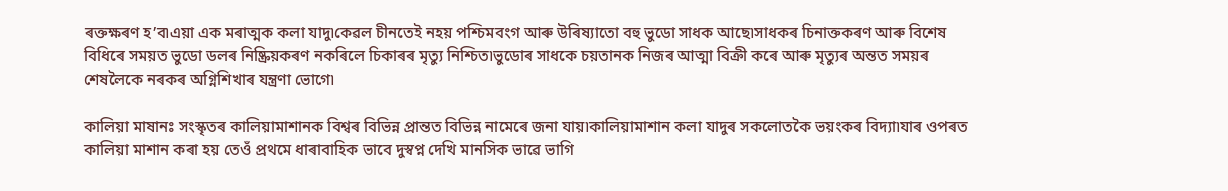ৰক্তক্ষৰণ হ’ব৷এয়া এক মৰাত্মক কলা যাদু৷কেৱল চীনতেই নহয় পশ্চিমবংগ আৰু উৰিষ্যাতো বহু ভুডো সাধক আছে৷সাধকৰ চিনাক্তকৰণ আৰু বিশেষ বিধিৰে সময়ত ভুডো ডলৰ নিষ্ক্ৰিয়কৰণ নকৰিলে চিকাৰৰ মৃত্যু নিশ্চিত৷ভুডোৰ সাধকে চয়তানক নিজৰ আত্মা বিক্ৰী কৰে আৰু মৃত্যুৰ অন্তত সময়ৰ শেষলৈকে নৰকৰ অগ্নিশিখাৰ যন্ত্ৰণা ভোগে৷

কালিয়া মাষানঃ সংস্কৃতৰ কালিয়ামাশানক বিশ্বৰ বিভিন্ন প্ৰান্তত বিভিন্ন নামেৰে জনা যায়৷কালিয়ামাশান কলা যাদুৰ সকলোতকৈ ভয়ংকৰ বিদ্যা৷যাৰ ওপৰত কালিয়া মাশান কৰা হয় তেওঁ প্ৰথমে ধাৰাবাহিক ভাবে দুস্বপ্ন দেখি মানসিক ভাৱে ভাগি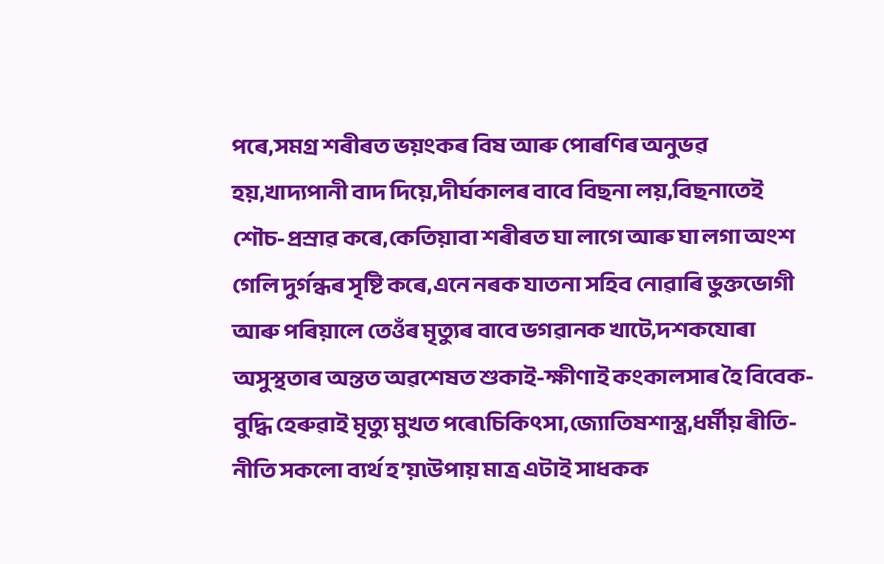পৰে,সমগ্ৰ শৰীৰত ভয়ংকৰ বিষ আৰু পোৰণিৰ অনুভৱ হয়,খাদ্যপানী বাদ দিয়ে,দীৰ্ঘকালৰ বাবে বিছনা লয়,বিছনাতেই শৌচ-প্ৰস্ৰাৱ কৰে,কেতিয়াবা শৰীৰত ঘা লাগে আৰু ঘা লগা অংশ গেলি দুৰ্গন্ধৰ সৃষ্টি কৰে,এনে নৰক যাতনা সহিব নোৱাৰি ভুক্তভোগী আৰু পৰিয়ালে তেওঁৰ মৃত্যুৰ বাবে ভগৱানক খাটে,দশকযোৰা অসুস্থতাৰ অন্তত অৱশেষত শুকাই-ক্ষীণাই কংকালসাৰ হৈ বিবেক-বুদ্ধি হেৰুৱাই মৃত্যু মুখত পৰে৷চিকিৎসা,জ্যোতিষশাস্ত্ৰ,ধৰ্মীয় ৰীতি-নীতি সকলো ব্যৰ্থ হ’য়৷উপায় মাত্ৰ এটাই সাধকক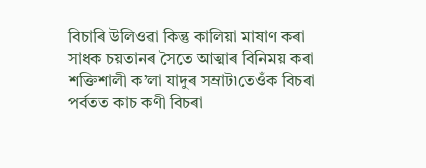বিচাৰি উলিওৱা কিন্তু কালিয়া মাষাণ কৰা সাধক চয়তানৰ সৈতে আত্মাৰ বিনিময় কৰা শক্তিশালী ক’লা যাদুৰ সম্ৰাট৷তেওঁক বিচৰা পৰ্বতত কাচ কণী বিচৰা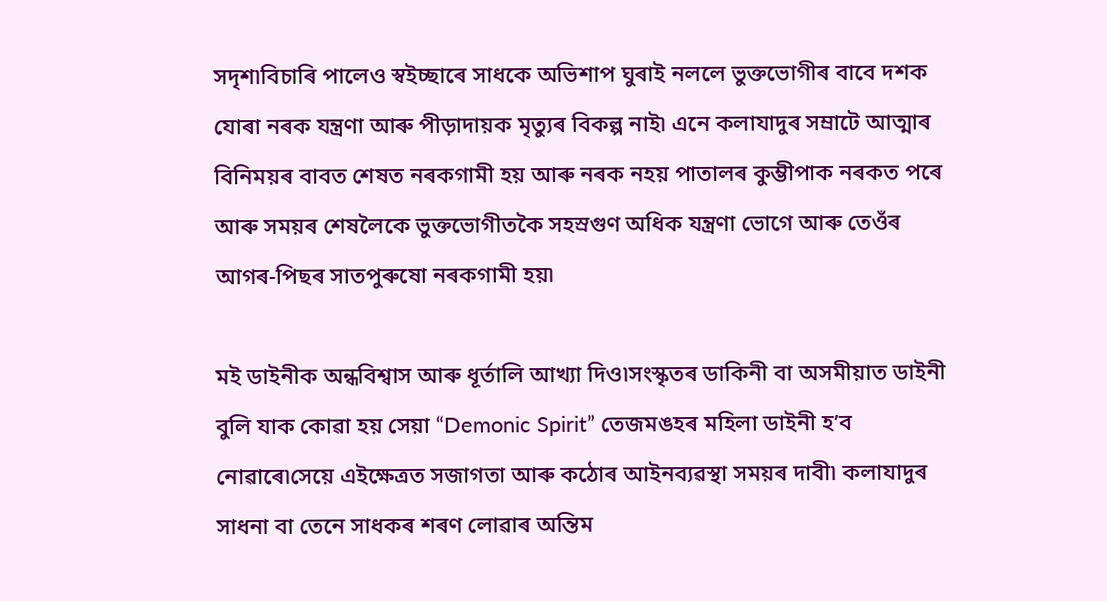সদৃশ৷বিচাৰি পালেও স্বইচ্ছাৰে সাধকে অভিশাপ ঘুৰাই নললে ভুক্তভোগীৰ বাবে দশক যোৰা নৰক যন্ত্ৰণা আৰু পীড়াদায়ক মৃত্যুৰ বিকল্প নাই৷ এনে কলাযাদুৰ সম্ৰাটে আত্মাৰ বিনিময়ৰ বাবত শেষত নৰকগামী হয় আৰু নৰক নহয় পাতালৰ কুম্ভীপাক নৰকত পৰে আৰু সময়ৰ শেষলৈকে ভুক্তভোগীতকৈ সহস্ৰগুণ অধিক যন্ত্ৰণা ভোগে আৰু তেওঁৰ আগৰ-পিছৰ সাতপুৰুষো নৰকগামী হয়৷

মই ডাইনীক অন্ধবিশ্বাস আৰু ধূৰ্তালি আখ্যা দিও৷সংস্কৃতৰ ডাকিনী বা অসমীয়াত ডাইনী বুলি যাক কোৱা হয় সেয়া “Demonic Spirit” তেজমঙহৰ মহিলা ডাইনী হ’ব নোৱাৰে৷সেয়ে এইক্ষেত্ৰত সজাগতা আৰু কঠোৰ আইনব্যৱস্থা সময়ৰ দাবী৷ কলাযাদুৰ সাধনা বা তেনে সাধকৰ শৰণ লোৱাৰ অন্তিম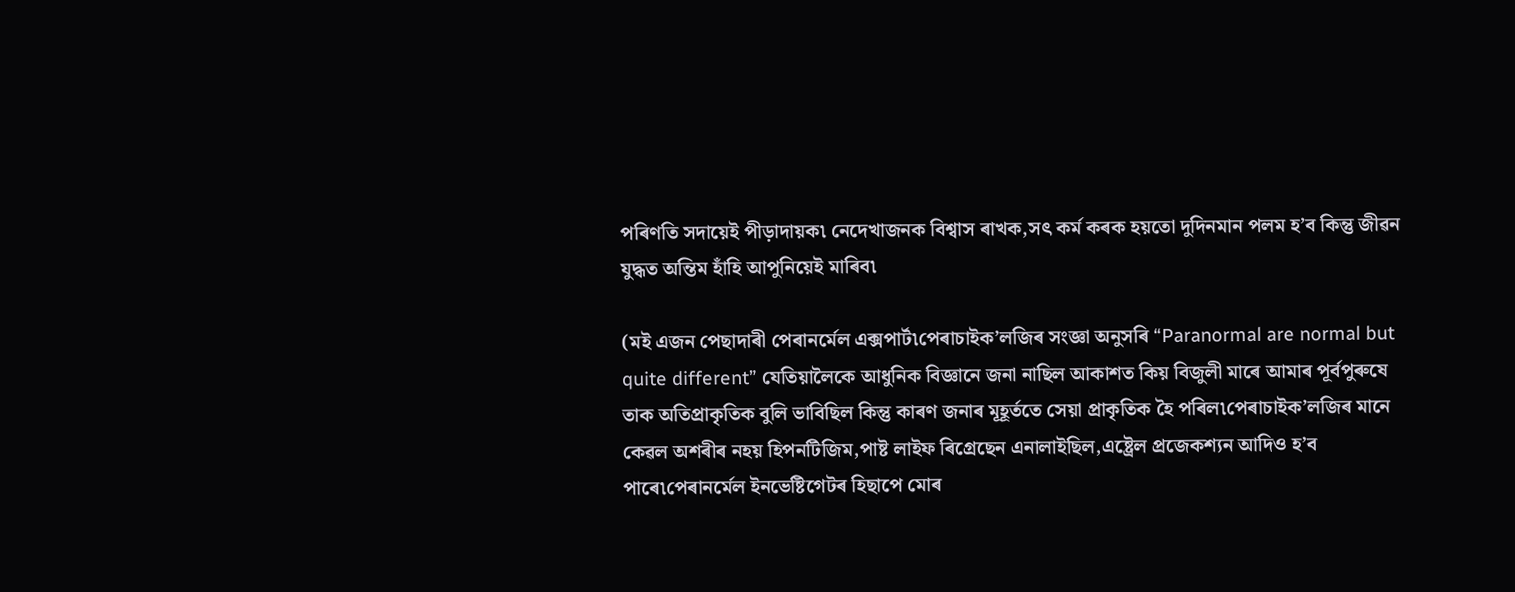পৰিণতি সদায়েই পীড়াদায়ক৷ নেদেখাজনক বিশ্বাস ৰাখক,সৎ কৰ্ম কৰক হয়তো দুদিনমান পলম হ’ব কিন্তু জীৱন যুদ্ধত অন্তিম হাঁহি আপুনিয়েই মাৰিব৷

(মই এজন পেছাদাৰী পেৰানৰ্মেল এক্সপাৰ্ট৷পেৰাচাইক’লজিৰ সংজ্ঞা অনুসৰি “Paranormal are normal but quite different” যেতিয়ালৈকে আধুনিক বিজ্ঞানে জনা নাছিল আকাশত কিয় বিজুলী মাৰে আমাৰ পূৰ্বপুৰুষে তাক অতিপ্ৰাকৃতিক বুলি ভাবিছিল কিন্তু কাৰণ জনাৰ মূহূৰ্ততে সেয়া প্ৰাকৃতিক হৈ পৰিল৷পেৰাচাইক’লজিৰ মানে কেৱল অশৰীৰ নহয় হিপনটিজিম,পাষ্ট লাইফ ৰিগ্ৰেছেন এনালাইছিল,এষ্ট্ৰেল প্ৰজেকশ্যন আদিও হ’ব পাৰে৷পেৰানৰ্মেল ইনভেষ্টিগেটৰ হিছাপে মোৰ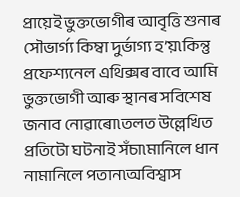প্ৰায়েই ভুক্তভোগীৰ আবৃত্তি শুনাৰ সৌভাৰ্গ্য কিম্বা দুৰ্ভাগ্য হ’য়৷কিন্তু প্ৰফেশ্যনেল এথিক্সৰ বাবে আমি ভুক্তভোগী আৰু স্থানৰ সবিশেষ জনাব নোৱাৰো৷তলত উল্লেখিত প্ৰতিটো ঘটনাই সঁচা৷মানিলে ধান নামানিলে পতান৷অবিশ্বাস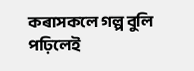কৰাসকলে গল্প বুলি পঢ়িলেই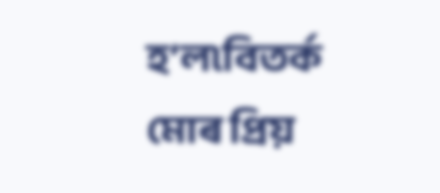হ’ল৷বিতৰ্ক মোৰ প্ৰিয়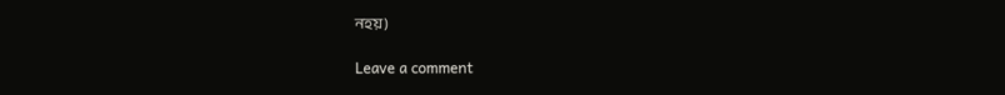নহয়)

Leave a comment